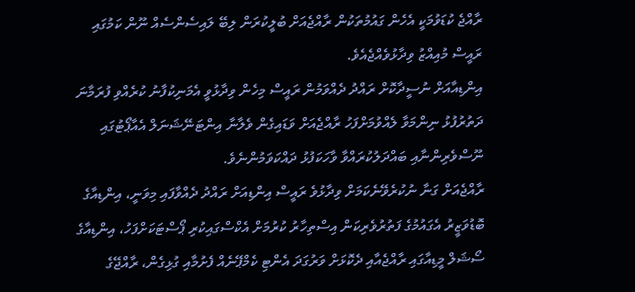ރާއްޖެ ކުޑަވުމަކީ އެހެން ގައުމުތަކުން ރާއްޖެއަށް ބުލީކުރަން ލިބޭ ލައިސެންސެއް ނޫން ކަމުގައި ރައީސް މުއިއްޒު ވިދާޅުވެއްޖެއެވެ.
އިންޑިއާއަށް ނުސީދާކޮށް ރައްދު ދެއްވަމުން ރައީސް މިހެން ވިދާޅުވީ އެމަނިކުފާނު ކުރެއްވި ފުރަމާނަ ދަތުރުފުޅު ނިންމަވާ ލެއްވުމަށްފަހު ރާއްޖެއަށް ވަޑައިގެން ވެލާނާ އިންޓަނޭޝަނަލް އެއާޕޯޓުގައި ނޫސްވެރިންނާއި ބައްދަލުކުރައްވާ ވާހަކަފުޅު ދައްކަވަމުންނެވެ.
ރާއްޖެއަށް ގަނާ ނުކުރެވޭނެކަމަށް ވިދާޅުވެ ރައީސް އިންޑިއަށް ރައްދު ދެއްވާފައި މިވަނީ، އިންޑިއާގެ ބޮޑުވަޒީރު އެގައުމުގެ ފަތުރުވެރިކަން އިސްތިހާރު ކުރުމަށް އެކްސްގައިކުރި ޕޯސްޓަކަށްފަހު، އިންޑިއާގެ ސޯޝަލް މީޑިއާގައި ރާއްޖެއާއި ދެކޮޅަށް ވަރުގަދަ އެންޓި ކެމްޕޭނެއް ފެށުމާއި ގުޅިގެން، ރާއްޖޭގެ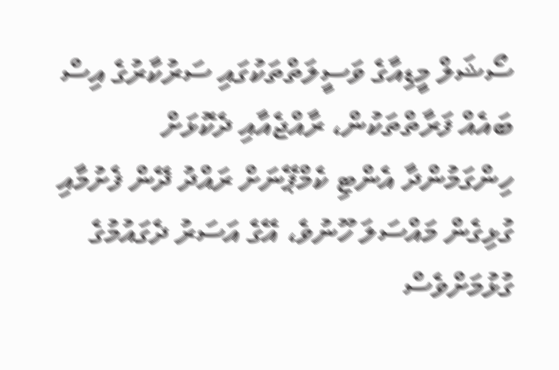ސޯޝަލް މީޑިއާގެ ވަސީލަތްތަކުގައި ސަރުކާރުގެ އިސް ބައެއް ފަރާތްތަކުން، ރާއްޖެއާއި ދެކޮޅަށް ހިންގަމުންދާ އެންޓި ކެމްޕޭނަށް ރައްދު ދޭން ފެށުމާއި ގުޅިގެން މައްސަލަ ހޫނުވެ، އޭގެ އަސަރު ދެގައުމުގެ ގުޅުމަށްވެސް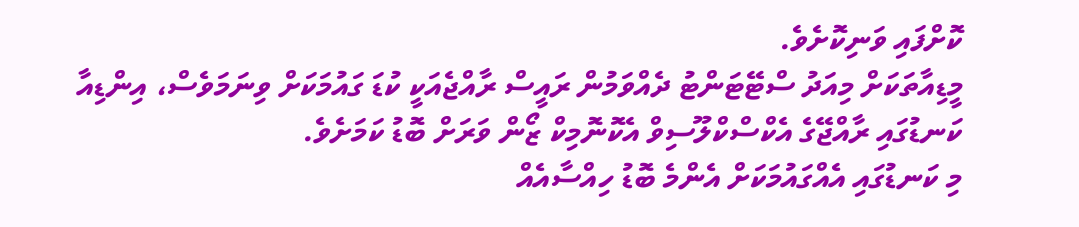ކޮށްފައި ވަނިކޮށެވެ.
މީޑިއާތަކަށް މިއަދު ސްޓޭޓަންޓު ދެއްވަމުން ރައީސް ރާއްޖެއަކީ ކުޑަ ގައުމަކަށް ވިނަމަވެސް، އިންޑިއާ ކަނޑުގައި ރާއްޖޭގެ އެކްސްކްލޫސިވް އެކޮނޮމިކް ޒޯން ވަރަށް ބޮޑު ކަމަށެވެ.
މި ކަނޑުގައި އެއްގައުމަކަށް އެންމެ ބޮޑު ހިއްސާއެއް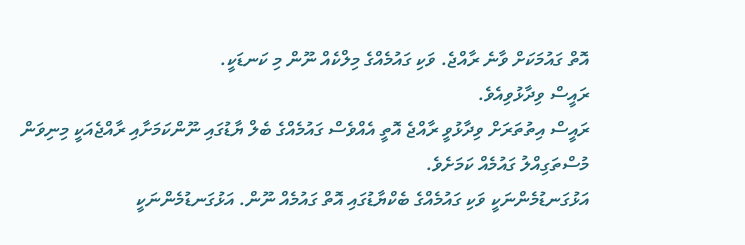އޮތް ގައުމަކަށް ވާނެ ރާއްޖެ. ވަކި ގައުމެއްގެ މިލްކެއް ނޫން މި ކަނޑަކީ.
ރައީސް ވިދާޅުވިއެވެ.
ރައީސް އިތުތަރަށް ވިދާޅުވީ ރާއްޖެ އޮތީ އެއްވެސް ގައުމެއްގެ ބެލް ޔާޑުގައި ނޫންކަމަށާއި ރާއްޖެއަކީ މިނިވަން މުސްތަގިއްލު ގައުމެއް ކަމަށެވެ.
އަޅުގަނޑުމެންނަކީ ވަކި ގައުމެއްގެ ބެކްޔާޑުގައި އޮތް ގައުމެއް ނޫން. އަޅުގަނޑުމެންނަކީ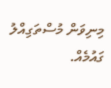މިނިވަން މުސްތަގިއްލު ގައުމެއް.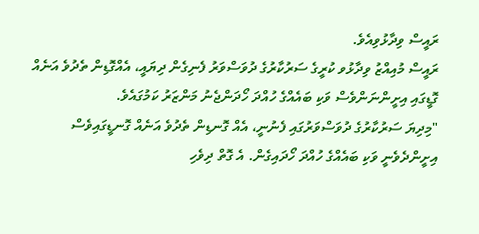ރައީސް ވިދާޅުވިއެވެ.
ރައީސް މުއިއްޒު ވިދާޅުވ ކުރީގެ ސަރުކާރުގެ ދުވަސްވަރު ފެނިގެން ދިޔައީ، އެއްގޮޑިން ތެދުވެ އަނެއް ގޮޑީގައި އިށީންނަންވެސް ވަކި ބައެއްގެ ހުއްދަ ހޯދަންޖެނު މަންޒަރު ކަމުގައެވެ.
"މިދިޔަ ސަރުކާރުގެ ދުވަސްވަރުގައި ފެނުނީ، އެއް ގޮނޑިން ތެދުވެ އަނެއް ގޮނޑީގައިވެސް އިށީންދެވެނީ ވަކި ބައެއްގެ ހުއްދަ ހޯދައިގެން. އެ ގޮތް ދިވެހި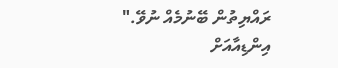ރައްޔިތުން ބޭނުމެއް ނުވޭ."
އިންޑިއާއަށް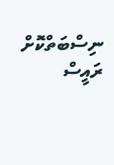ނިސްބަތްކޮށް ރައީސް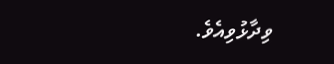ވިދާޅުވިއެވެ.